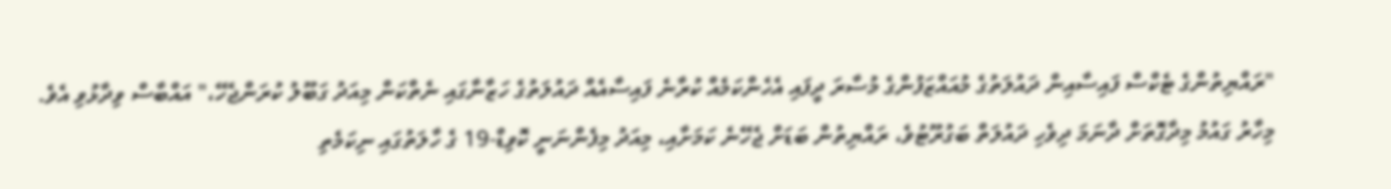"ރައްޔިތުންގެ ޓެކްސް ފައިސާއިން ދައުލަތުގެ މުއައްޒަފުންގެ މުސާރަ ދީފައި އެހެންކަމެއް ކުރާނެ ފައިސާއެއް ދައުލަތުގެ ހަޒާނާގައި ނެތްކަން މިއަދު ގަބޫލު ކުރަންޖެހޭ،" އައްބާސް ވިދާޅުވި އެވެ.
މިހާރު ގައުމު މިދާގޮތަށް ދާނަމަ ދިވެހި ދައުލަތް ބަގުރޫޓުވެ، ރައްޔިތުން ބަޑަށް ޖެހޭނެ ކަމަށާއި، މިއަދު މިފެންނަނީ ކޮވިޑް-19 ގެ ހާލަތުގައި ނިކަމެތި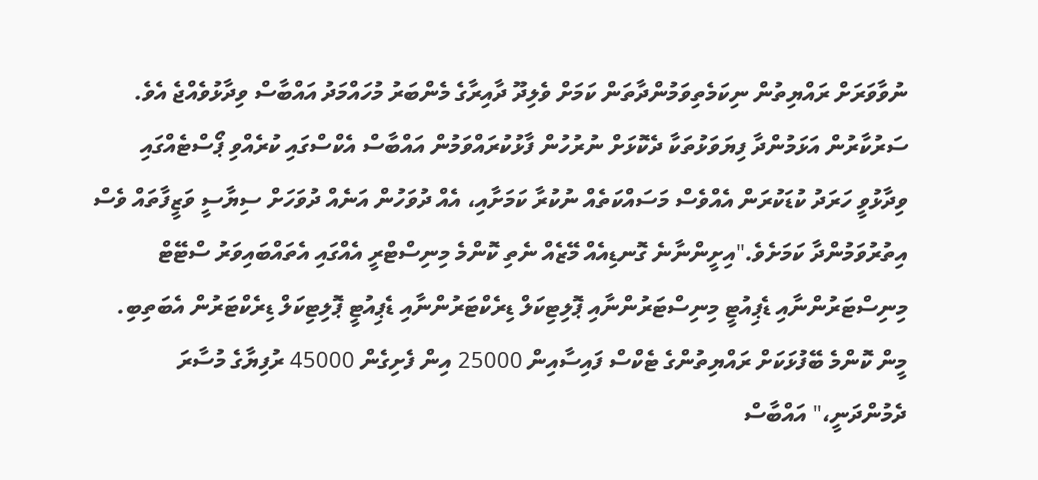ނުވާވަރަށް ރައްޔިތުން ނިކަމެތިވަމުންދާތަން ކަމަށް ވެލިދޫ ދާއިރާގެ މެންބަރު މުހައްމަދު އައްބާސް ވިދާޅުވެއްޖެ އެވެ.
ސަރުކާރުން އަޅަމުންދާ ފިޔަވަޅުތަކާ ދެކޮޅަށް ނުރުހުން ފާޅުކުރައްވަމުން އައްބާސް އެކްސްގައި ކުރެއްވި ޕޯސްޓެއްގައި ވިދާޅުވީ ހަރަދު ކުޑަކުރަން އެއްވެސް މަސައްކަތެއް ނުކުރާ ކަމަށާއި، އެއް ދުވަހުން އަނެއް ދުވަހަށް ސިޔާސީ ވަޒީފާތައް ވެސް އިތުރުވަމުންދާ ކަމަށެވެ."އިށީންނާނެ ގޮނޑިއެއް މޭޒެއް ނެތި ކޮންމެ މިނިސްޓްރީ އެއްގައި އެތައްބައިވަރު ސްޓޭޓް މިނިސްޓަރުންނާއި ޑެޕިއުޓީ މިނިސްޓަރުންނާއި ޕޮލިޓިކަލް ޑިރެކްޓަރުންނާއި ޑެޕިއުޓީ ޕޮލިޓިކަލް ޑިރެކްޓަރުން އެބަތިބި. މީން ކޮންމެ ބޭފުޅަކަށް ރައްޔިތުންގެ ޓެކްސް ފައިސާއިން 25000 އިން ފެށިގެން 45000 ރުފިޔާގެ މުސާރަ ދެމުންދަނީ،" އައްބާސް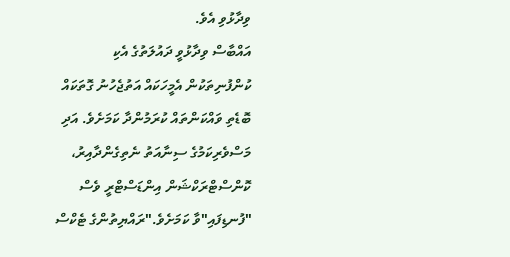ވިދާޅުވި އެވެ.
އައްބާސް ވިދާޅުވީ ދައުލަތުގެ އެކި ކުންފުނިތަކުން އެމީހަކައް އަތުޖެހުނު ގޮތަކައް ބޮޑެތި ވައްކަންތައް ކުރަމުންދާ ކަމަށެވެ. އަދި މަސްވެރިކަމުގެ ސިނާއަތު ނެތިގެންދާއިރު، ކޮންސްޓްރަކްޝަން އިންޑަސްޓްރީ ވެސް "ފުނޑިފައި"ވާ ކަމަށެވެ."ރައްޔިތުންގެ ޓެކްސް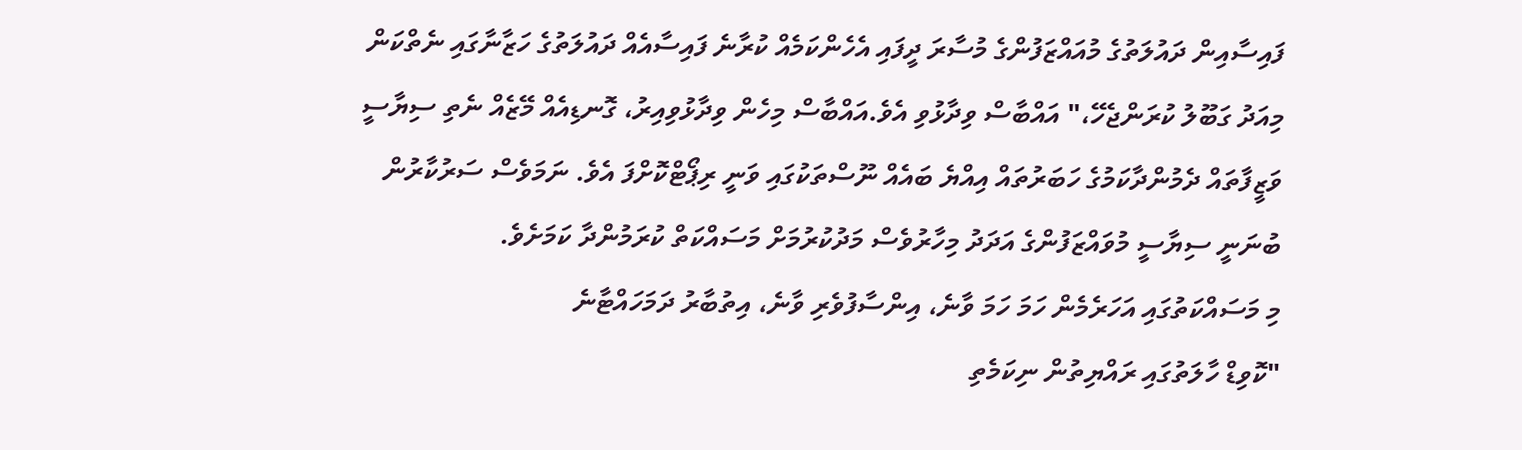ފައިސާއިން ދައުލަތުގެ މުއައްޒަފުންގެ މުސާރަ ދީފައި އެހެންކަމެއް ކުރާނެ ފައިސާއެއް ދައުލަތުގެ ހަޒާނާގައި ނެތްކަން މިއަދު ގަބޫލު ކުރަންޖެހޭ،" އައްބާސް ވިދާޅުވި އެވެ.އައްބާސް މިހެން ވިދާޅުވިއިރު، ގޮނޑިއެއް މޭޒެއް ނެތި ސިޔާސީ ވަޒީފާތައް ދެމުންދާކަމުގެ ހަބަރުތައް އިއްޔެ ބައެއް ނޫސްތަކުގައި ވަނީ ރިޕޯޓްކޮށްފަ އެވެ. ނަމަވެސް ސަރުކާރުން ބުނަނީ ސިޔާސީ މުވައްޒަފުންގެ އަދަދު މިހާރުވެސް މަދުކުރުމަށް މަސައްކަތް ކުރަމުންދާ ކަމަށެވެ.
މި މަސައްކަތުގައި އަހަރެމެން ހަމަ ހަމަ ވާނެ، އިންސާފުވެރި ވާނެ، އިތުބާރު ދަމަހައްޓާނެ
"ކޮވިޑް ހާލަތުގައި ރައްޔިތުން ނިކަމެތި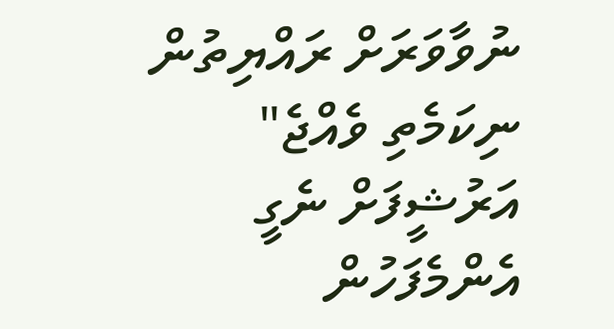ނުވާވަރަށް ރައްޔިތުން ނިކަމެތި ވެއްޖެ"
އަރުޝީފަށް ނެގީ
އެންމެފަހުން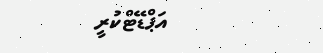އަޕްޑޭޓްކުރީ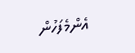އެންމެފަހުން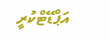އަޕްޑޭޓްކުރީ